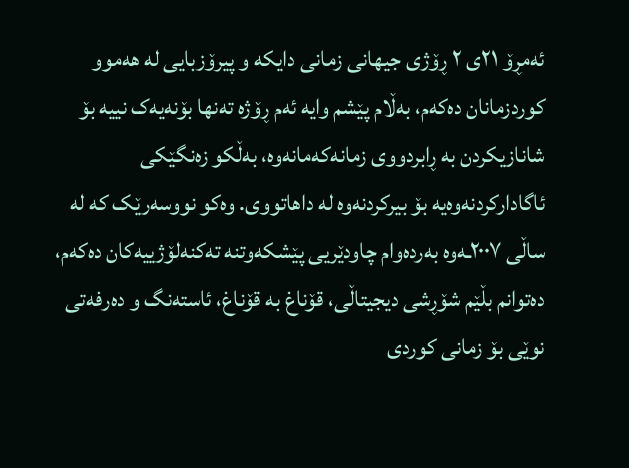ئەمڕۆ ٢١ی ٢ ڕۆژی جیهانی زمانی دایکە و پیرۆزبایی لە هەموو کوردزمانان دەکەم، بەڵام پێشم وایە ئەم ڕۆژە تەنها بۆنەیەک نییە بۆ شانازیکردن بە ڕابردووی زمانەکەمانەوە، بەڵکو زەنگێکی ئاگادارکردنەوەیە بۆ بیرکردنەوە لە داهاتووی. وەکو نووسەرێک کە لە ساڵی ٢٠٠٧ـەوە بەردەوام چاودێریی پێشکەوتنە تەکنەلۆژییەکان دەکەم، دەتوانم بڵێم شۆڕشی دیجیتاڵی، قۆناغ بە قۆناغ، ئاستەنگ و دەرفەتی نوێی بۆ زمانی کوردی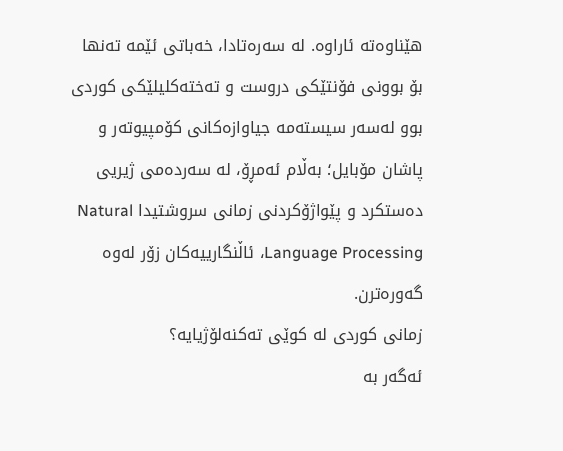هێناوەتە ئاراوە. لە سەرەتادا، خەباتی ئێمە تەنها بۆ بوونی فۆنتێکی دروست و تەختەکلیلێکی کوردی بوو لەسەر سیستەمە جیاوازەکانی کۆمپیوتەر و پاشان مۆبایل؛ بەڵام ئەمڕۆ، لە سەردەمی ژیریی دەستکرد و پێواژۆکردنی زمانی سروشتیدا Natural Language Processing، ئاڵنگارییەکان زۆر لەوە گەورەترن.
زمانی کوردی لە کوێی تەکنەلۆژیایە؟
ئەگەر بە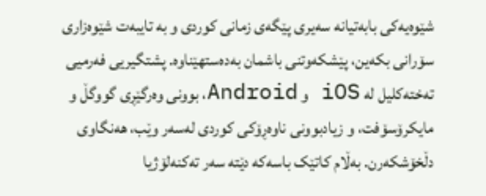شێوەیەکی بابەتیانە سەیری پێگەی زمانی کوردی و بە تایبەت شێوەزاری سۆرانی بکەین، پێشکەوتنی باشمان بەدەستهێناوە. پشتگیریی فەرمیی تەختەکلیل لە iOS و Android، بوونی وەرگێڕی گووگڵ و مایکرۆسۆفت، و زیادبوونی ناوەڕۆکی کوردی لەسەر وێب، هەنگاوی دڵخۆشکەرن. بەڵام کاتێک باسەکە دێتە سەر تەکنەلۆژیا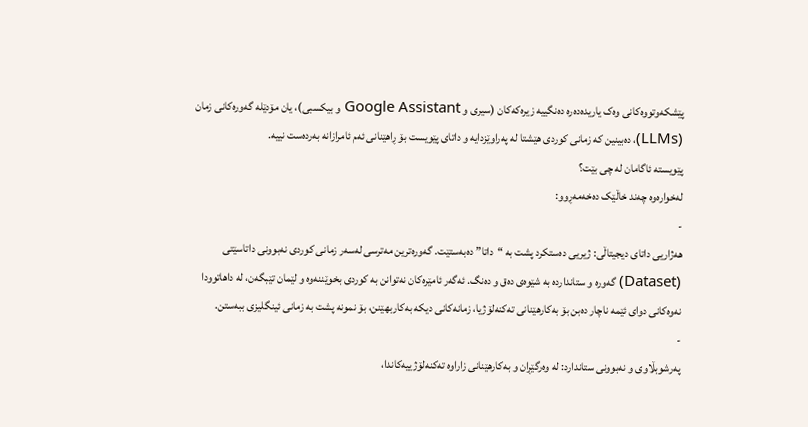پێشکەوتووەکانی وەک یاریدەدەرە دەنگییە زیرەکەکان (سیری و Google Assistant و بیکسبی)، یان مۆدێلە گەورەکانی زمان (LLMs)، دەبینین کە زمانی کوردی هێشتا لە پەراوێزدایە و داتای پێویست بۆ ڕاهێنانی ئەم ئامرازانە بەردەست نییە.
پێویستە ئاگامان لە چی بێت؟
لەخوارەوە چەند خاڵێک دەخەمەڕوو:
-
هەژاریی داتای دیجیتاڵی: ژیریی دەستکرد پشت بە “داتا” دەبەستێت. گەورەترین مەترسی لەسەر زمانی کوردی نەبوونی داتاسێتی (Dataset) گەورە و ستانداردە بە شێوەی دەق و دەنگ. ئەگەر ئامێرەکان نەتوانن بە کوردی بخوێننەوە و لێمان تێبگەن، لە داهاتوودا نەوەکانی دوای ئێمە ناچار دەبن بۆ بەکارهێنانی تەکنەلۆژیا، زمانەکانی دیکە بەکاربهێنن، بۆ نمونە پشت بە زمانی ئینگلیزی ببەستن.
-
پەرشوبڵاوی و نەبوونی ستاندارد: لە وەرگێڕان و بەکارهێنانی زاراوە تەکنەلۆژییەکاندا،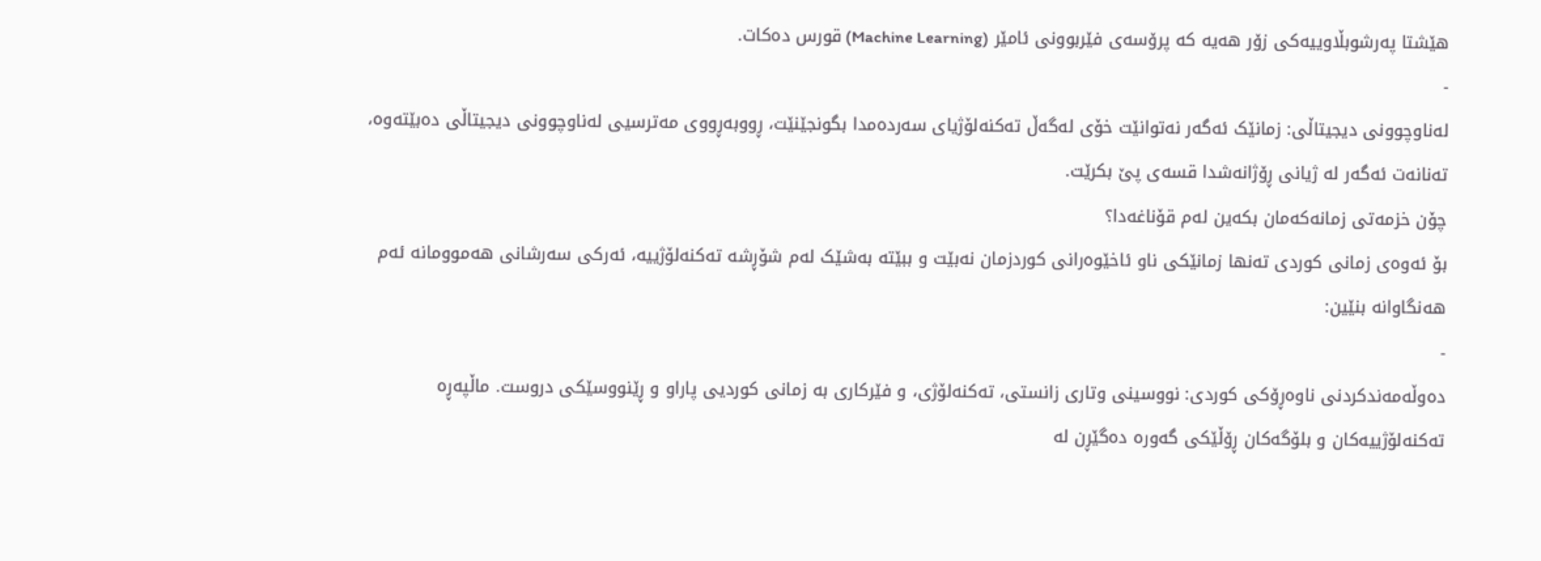هێشتا پەرشوبڵاوییەکی زۆر هەیە کە پرۆسەی فێربوونی ئامێر (Machine Learning) قورس دەکات.
-
لەناوچوونی دیجیتاڵی: زمانێک ئەگەر نەتوانێت خۆی لەگەڵ تەکنەلۆژیای سەردەمدا بگونجێنێت، ڕووبەڕووی مەترسیی لەناوچوونی دیجیتاڵی دەبێتەوە، تەنانەت ئەگەر لە ژیانی ڕۆژانەشدا قسەی پێ بکرێت.
چۆن خزمەتی زمانەکەمان بکەین لەم قۆناغەدا؟
بۆ ئەوەی زمانی کوردی تەنها زمانێکی ناو ئاخێوەرانی کوردزمان نەبێت و ببێتە بەشێک لەم شۆڕشە تەکنەلۆژییە، ئەرکی سەرشانی هەموومانە ئەم هەنگاوانە بنێین:
-
دەوڵەمەندکردنی ناوەڕۆکی کوردی: نووسینی وتاری زانستی، تەکنەلۆژی، و فێرکاری بە زمانی کوردیی پاراو و ڕێنووسێکی دروست. ماڵپەڕە تەکنەلۆژییەکان و بلۆگەکان ڕۆڵێکی گەورە دەگێڕن لە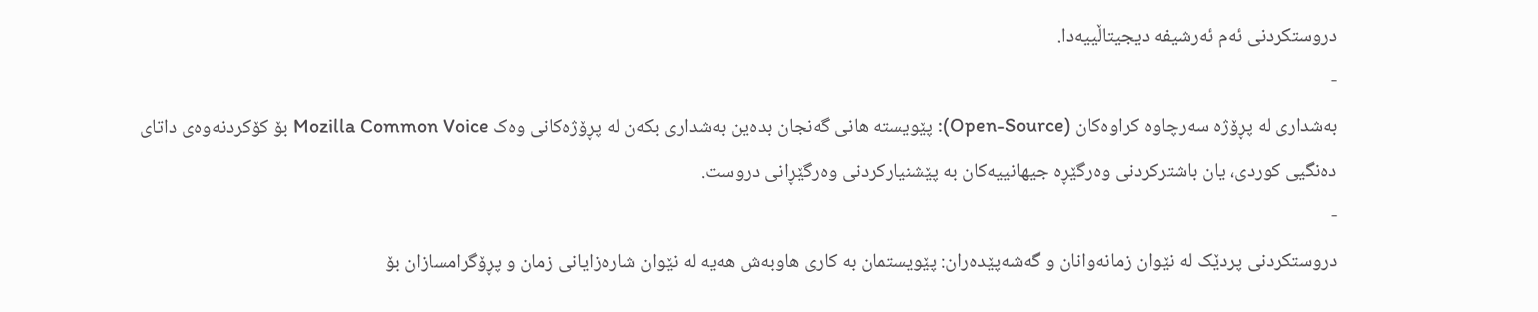دروستکردنی ئەم ئەرشیفە دیجیتاڵییەدا.
-
بەشداری لە پڕۆژە سەرچاوە کراوەکان (Open-Source): پێویستە هانی گەنجان بدەین بەشداری بکەن لە پڕۆژەکانی وەک Mozilla Common Voice بۆ کۆکردنەوەی داتای دەنگیی کوردی، یان باشترکردنی وەرگێڕە جیهانییەکان بە پێشنیارکردنی وەرگێڕانی دروست.
-
دروستکردنی پردێک لە نێوان زمانەوانان و گەشەپێدەران: پێویستمان بە کاری هاوبەش هەیە لە نێوان شارەزایانی زمان و پڕۆگرامسازان بۆ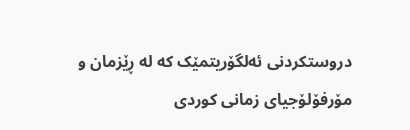دروستکردنی ئەلگۆریتمێک کە لە ڕێزمان و مۆرفۆلۆجیای زمانی کوردی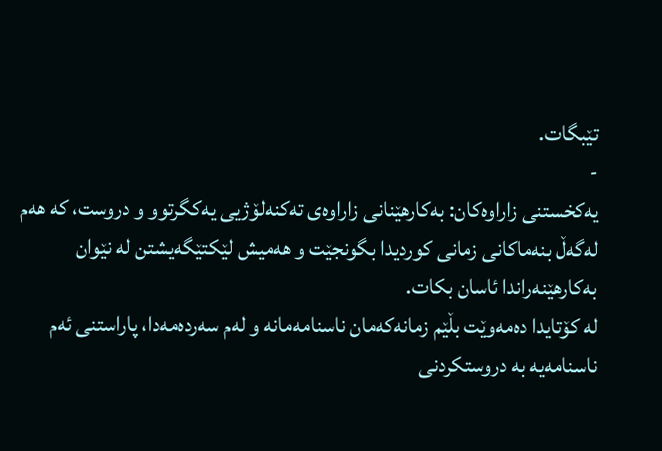تێبگات.
-
یەکخستنی زاراوەکان: بەکارهێنانی زاراوەی تەکنەلۆژیی یەکگرتوو و دروست، کە هەم لەگەڵ بنەماکانی زمانی کوردیدا بگونجێت و هەمیش لێکتێگەیشتن لە نێوان بەکارهێنەراندا ئاسان بکات.
لە کۆتایدا دەمەوێت بڵێم زمانەکەمان ناسنامەمانە و لەم سەردەمەدا، پاراستنی ئەم ناسنامەیە بە دروستکردنی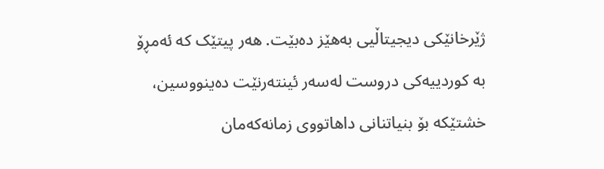ژێرخانێکی دیجیتاڵیی بەهێز دەبێت. هەر پیتێک کە ئەمڕۆ بە کوردییەکی دروست لەسەر ئینتەرنێت دەینووسین، خشتێکە بۆ بنیاتنانی داهاتووی زمانەکەمان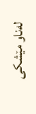لەناو مێشکی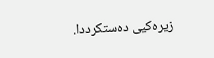زیرەکیی دەستکرددا.